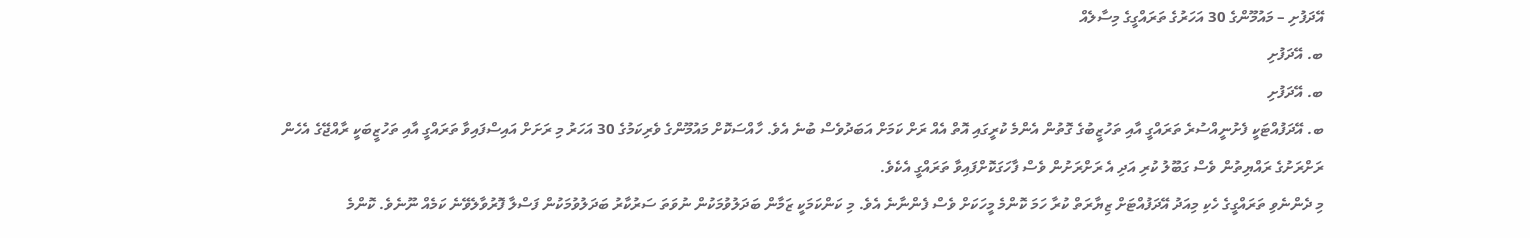އޭދަފުށި – މައުމޫންގެ 30 އަހަރުގެ ތަރައްގީގެ މިސާލެއް
ބ. އޭދަފުށި
ބ. އޭދަފުށި
ބ. އޭދަފުއްޓަކީ ފެށުނީއްސުރެ ތަރައްގީ އާއި ތަހުޒީބުގެ ގޮތުން އެންމެ ކުރީގައި އޮތް އެއް ރަށް ކަމަށް އަބަދުވެސް ބުނެ އެވެ. ހާއްސަކޮށް މައުމޫންގެ ވެރިކަމުގެ 30 އަހަރު މި ރަށަށް އައިސްފައިވާ ތަރައްގީ އާއި ތަހުޒީބަކީ ރާއްޖޭގެ އެހެން ރަށްރަށުގެ ރައްޔިތުން ވެސް ގަބޫލު ކުރި އަދި އެ ރަށްރަށުން ވެސް ފާހަގަކޮށްފައިވާ ތަރައްގީ އެކެވެ.
މި ދެންނެވި ތަރައްގީގެ ހެކި މިއަދު އޭދަފުއްޓަށް ޒިޔާރަތް ކުރާ ހަމަ ކޮންމެ މީހަކަށް ވެސް ފެންނާނެ އެވެ. މި ކަންކަމަކީ ޒަމާން ބަދަލުވުމަކުން ނުވަތަ ސަރުކާރު ބަދަލުވުމަކުން ފަސްލާ ފޮރުވާލެވޭނެ ކަމެއް ނޫނެވެ. ކޮންމެ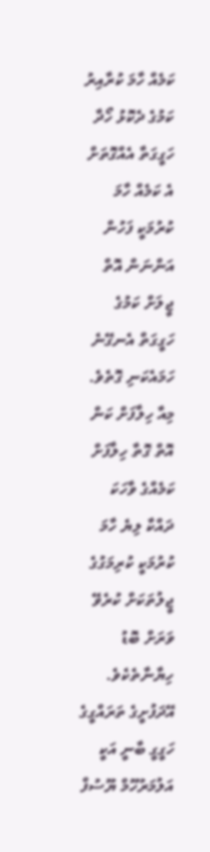ކަމެއް ހާމަ ކުރާއިރު ކަމުގެ ދެކޮޅު ހޯދާ ހަގީގަތާ އެއްގޮތަށް އެ ކަމެއް ހާމަ ކުރުމަކީ ފަހުން އަންނަން އޮތް ޖީލަށް ކަމުގެ ހަގީގަތް އެނގޭނެ ހަމައެކަނި ގޮތެވެ. މިއާ ހިލާފަށް ކަން އޮތް ގޮތާ ހިލާފަށް ކަމެއްގެ ވާހަކަ ދައްކާ ލިޔެ ހާމަ ކުރުމަކީ ކުރިމަގުގެ ޖީލުތަކަށް ކުރެވޭ ވަރަށް ބޮޑު ހިޔާނާތެކެވެ.
އޭދަފުށީގެ ތަރައްގީގެ ހަގީގީ ބާނީ އަކީ އަލުމަރުހޫމް ޔޫސުފް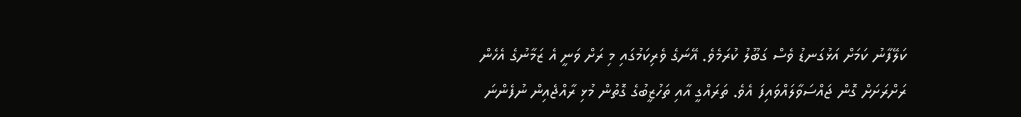ކަލޭފާނު ކަމަށް އަޅުގަނޑު ވެސް ގަބޫލު ކުރަމެވެ. އޭނަގެ ވެރިކަމުގައި މި ރަށް ވަނީ އެ ޒަމާނުގެ އެހެން ރަށްރަށަށް ގޮން ޖައްސަވާލައްވައިފަ އެވެ. ތަރައްގީ އާއި ތަހުޒީބުގެ ގޮތުން މުޅި ރާއްޖެއިން ނުފެންނަ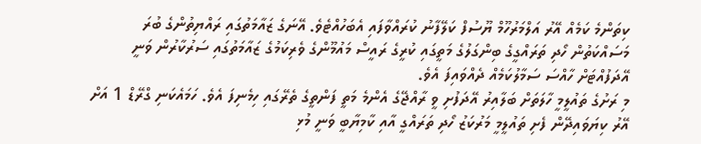ކިތަންމެ ކަމެއް އޭރު އަލްމަރުހޫމް ޔޫސުފް ކަލޭފާނު ކުރައްވާފައި އެބަހުއްޓެވެ. އޭނަގެ ޒައާމަތުގައި ރައްޔިތުންގެ ބުރަ މަސައްކަތުން ހޯދި ތަރައްގީގެ ބިންގަލުގެ މަތީގައި ކުރީގެ ރައީސް މައުމޫންގެ ވެރިކަމުގެ ޒައާމަތުގައި ސަރުކާރުން ވަނީ އޭދަފުއްޓަށް ހާއްސަ ސަމާލުކަމެއް ދެއްވައިފަ އެވެ.
މި ރަށުގެ ތައުލީމީ ހާލަތަށް ބަލާއިރު އޭދަފުށި ވީ ރާއްޖޭގެ އެންމެ މަތީ ފަންތީގެ ތެރޭގައި ހިމެނިފަ އެވެ. ހަމައެކަނި ގްރޭޑް 1 އަށް އޭރު ކިޔަވައިދޭން ފެށި ތައުލީމީ މަރުކަޒު ހޯދި ތަރައްގީ އާއި ކާމިޔާބީ ވަނީ މުޅި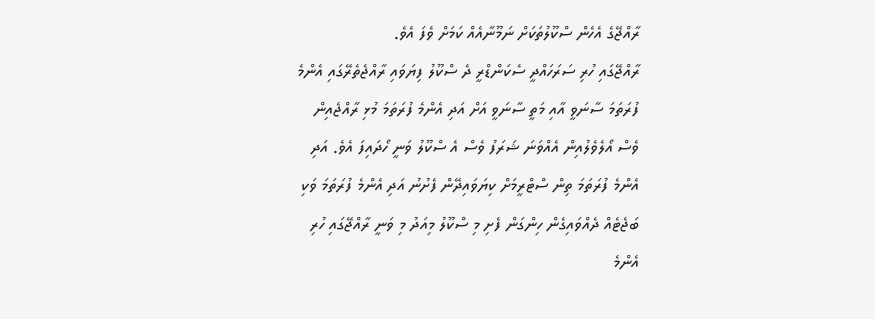ރާއްޖޭގެ އެހެން ސްކޫލުތަކަށް ނަމޫނާއެއް ކަމަށް ވެފަ އެވެ.
ރާއްޖޭގައި ހުރި ސަރަހައްދީ ސެކަންޑްރީ ދެ ސްކޫލު ފިޔަވައި ރާއްޖެތެރޭގައި އެންމެ ފުރަތަމަ ސާނަވީ އާއި މަތީ ސާނަވީ އަށް އަދި އެންމެ ފުރަތަމަ މުޅި ރާއްޖެއިން ވެސް އޯލެވެލުއިން އެއްވަނަ ޝަރަފު ވެސް އެ ސްކޫލު ވަނީ ހޯދައިފަ އެވެ. އަދި އެންމެ ފުރަތަމަ ތިން ސްޓްރީމަށް ކިޔަވައިދޭން ފެށުނު އަދި އެންމެ ފުރަތަމަ ވަކި ބަޖެޓެއް ދެއްވައިގެން ހިންގަން ފެށި މި ސްކޫލު މިއަދު މި ވަނީ ރާއްޖޭގައި ހުރި އެންމެ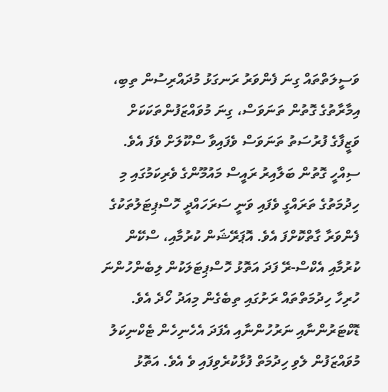ވަސީލަތްތައް ގިނަ ފެންވަރު ރަނގަޅު މުދައްރިސުން ތިބި، އިމާރާތުގެ ގޮތުން ތަނަވަސް، ގިނަ މުވައްޒަފުންތަކަކަށް ވަޒީފާގެ ފުރުސަތު ތަނަވަސް ވެފައިވާ ސްކޫލަށް ވެފަ އެވެ.
ސިއްހީ ގޮތުން ބަލާއިރު ރައީސް މައުމޫންގެ ވެރިކަމުގައި މި ހިދުމަތުގެ ތަރައްގީ ވެފައި ވަނީ ސަރަހައްދީ ހޮސްޕިޓަލުތަކުގެ ފެންވަރާ ގާތްކޮށްފަ އެވެ. އޮޕަރޭޝަން ކުރުމާއި، ސްކޭން ކުރުމާއި އެކްސް-ރޭ ފަދަ އަތޮޅު ހޮސްޕިޓަލަކުން ލިބެންހުންނަ ހުރިހާ ހިދުމަތްތައް ރަށުގައި ތިބެގެން މިއަދު ހޯދެ އެވެ. ޑޮކްޓަރުންނާއި ނަރުހުންނާއި އެފަދަ އެހެނިހެން ޓެކްނިކަލު މުވައްޒަފުން ލެވި ހިދުމަތް ފުޅާކުރެވިފައި ވެ އެވެ. އަތޮޅު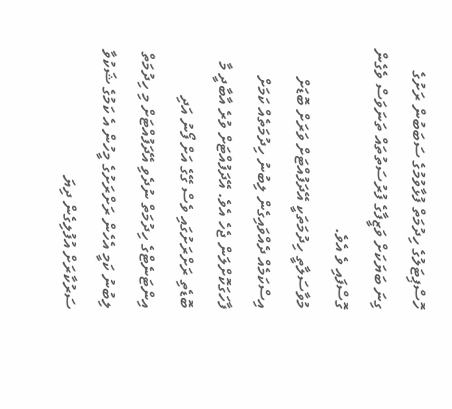ހޮސްޕިޓަލުގެ ހިދުމަތް ފުޅާވުމުގެ ސަބަބުން ރަށުގެ ގިނަ ބަޔަކަށް ވަޒީފާގެ ފުރުސަތުތައް ތަނަވަސް ވެގެން ގޮސްފައި ވެ އެވެ.
މުވާސަލާތީ ހިދުމަތަކީ އޭދަފުއްޓަށް ވަރަށް ބޮޑަށް އިސްކަމެއް ދެއްވައިގެން ލިބުނު ހިދުމަތެއް ކަމަށް ފާހަގަކޮށްލަން ޖެހެ އެވެ. އޭދަފުއްޓަށް ވުރެ އާބާދީ މާ ބޮޑެތި ރަށްރަށުގައި ވެސް ގޭގެ އަށް ފޯނު އަދި އިންޓަނެޓްގެ ހިދުމަތް ނުދެވި އޭދަފުއްޓަށް މި ހިދުމަތް ލިބުނު ކަމީ އެހެން ރަށްރަށުގެ މީހުން އެ ކަމުގެ ޝަކުވާ ސަރުކާރަށް އުފުލިގެން ދިޔަ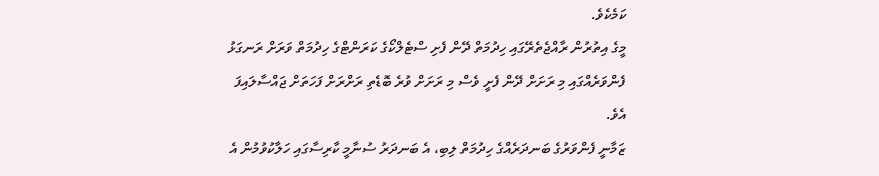ކަމެކެވެ.
މީގެ އިތުރުން ރާއްޖެތެރޭގައި ހިދުމަތް ދޭން ފެށި ސްޓެލްކޯގެ ކަރަންޓްގެ ހިދުމަތް ވަރަށް ރަނގަޅު ފެންވަރެއްގައި މި ރަށަށް ދޭން ފެށީ ވެސް މި ރަށަށް ވުރެ ބޮޑެތި ރަށްރަށް ފަހަތަށް ޖައްސާލައިފަ އެވެ.
ޒަމާނީ ފެންވަރުގެ ބަނދަރެއްގެ ހިދުމަތް ލިބި، އެ ބަނދަރު ސުނާމީ ކާރިސާގައި ހަލާކުވުމުން އެ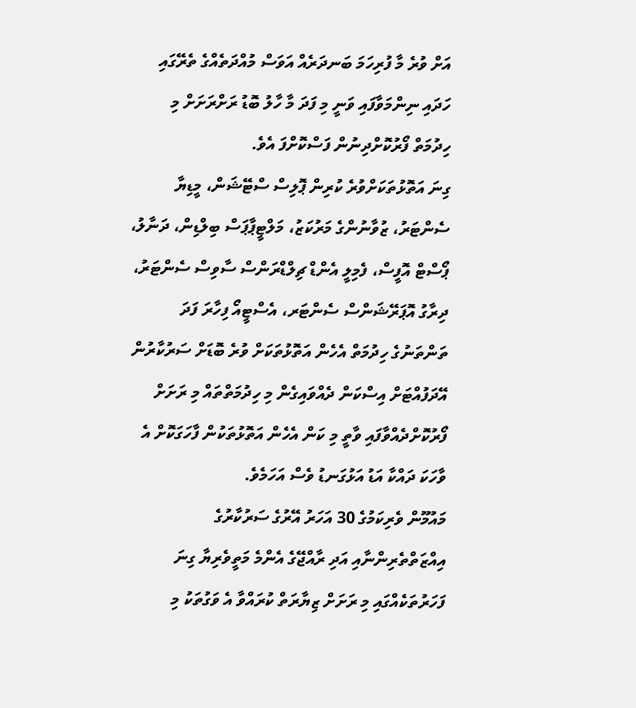އަށް ވުރެ މާ ފުރިހަމަ ބަނދަރެއް އަވަސް މުއްދަތެއްގެ ތެރޭގައި ހަދައި ނިންމަވާފައި ވަނީ މި ފަދަ މާ ހާލު ބޮޑު ރަށްރަށަށް މި ހިދުމަތް ފޯރުކޮށްދިނުން ފަސްކޮށްފަ އެވެ.
ގިނަ އަތޮޅުތަކަށްވުރެ ކުރިން ޕޮލިސް ސްޓޭޝަން، މީޑިޔާ ސެންޓަރު، ޒުވާނުންގެ މަރުކަޒު، މަލްޓީޕާޕަސް ބިލްޑިން، ދަނާލު، ޕޯސްޓް އޮފީސް، ފެމިލީ އެންޑް ޗިލްޑްރަންސް ސާވިސް ސެންޓަރު، ދިރާގު އޮޕަރޭޝަންސް ސެންޓަރ، އެސްޓީއޯ ފިހާރަ ފަދަ ތަންތަނުގެ ހިދުމަތް އެހެން އަތޮޅުތަކަށް ވުރެ ބޮޑަށް ސަރުކާރުން އޭދަފުއްޓަށް އިސްކަން ދެއްވައިގެން މި ހިދުމަތްތައް މި ރަށަށް ފޯރުކޮށްދެއްވާފައި ވާތީ މި ކަން އެހެން އަތޮޅުތަކުން ފާހަގަކޮށް އެ ވާހަކަ ދައްކާ އަޑު އަޅުގަނޑު ވެސް އަހަމެވެ.
މައުމޫން ވެރިކަމުގެ 30 އަހަރު އޭރުގެ ސަރުކާރުގެ އިއްޒަތްތެރިންނާއި އަދި ރާއްޖޭގެ އެންމެ މަތީވެރިޔާ ގިނަ ފަހަރުތަކެއްގައި މި ރަށަށް ޒިޔާރަތް ކުރައްވާ އެ ވަގުތަކު މި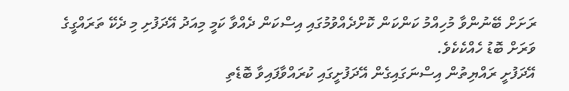ރަށަށް ބޭނުންވާ މުހިއްމު ކަންކަން ކޮށްދެއްވުމުގައި އިސްކަން ދެއްވާ ކަމީ މިއަދު އޭދަފުށި މި ދެކޭ ތަރައްގީގެ ވަރަށް ބޮޑު ހެއްކެކެވެ.
އޭދަފުށީ ރައްޔިތުން އިސްނަގައިގެން އޭދަފުށީގައި ކުރައްވާފައިވާ ބޮޑެތި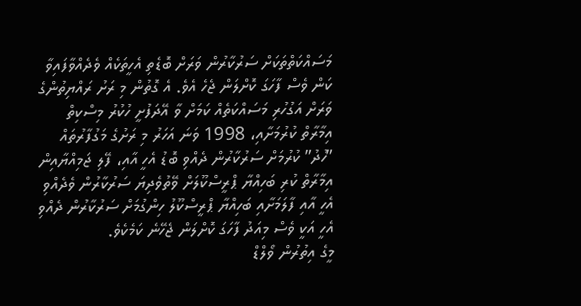މަސައްކަތްތަކަށް ސަރުކާރުން ވަރަށް ބޮޑެތި އެހީތަކެއް ވެދެއްވާފައިވާ ކަން ވެސް ފާހަގަ ކޮށްލަން ޖެހެ އެވެ. އެ ގޮތުން މި ރަށު ރައްޔިތުންގެ ވަރަށް އަގުހުރި މަސައްކަތެއް ކަމަށް ވާ އޭދަފުށީ ހުކުރު މިސްކިތް އިމާރާތް ކުރުމަށާއި، 1998 ވަނަ އަހަރު މި ރަށުގެ މަގުފާރުތައް ”ހުދު” ކުރުމަށް ސަރުކާރުން ދެއްވި ބޮޑު އެހީ އާއި، ފޭލި ޖަމިއްޔާއިން އިމާރާތް ކުރި ބަހިއްޔާ ޕްރީސްކޫލަށް ވޭތުވެދިޔަ ސަރުކާރުން ވެދެއްވި އެހީ އާއި ފާލަމަށާއި ބަހިއްޔާ ޕްރީސްކޫލު ހިންގުމަށް ސަރުކާރުން ދެއްވި އެހީ އަކީ ވެސް މިއަދު ފާހަގަ ކޮށްލަން ޖެހޭނެ ކަމެކެވެ.
މީގެ އިތުރުން ވޯލްޑް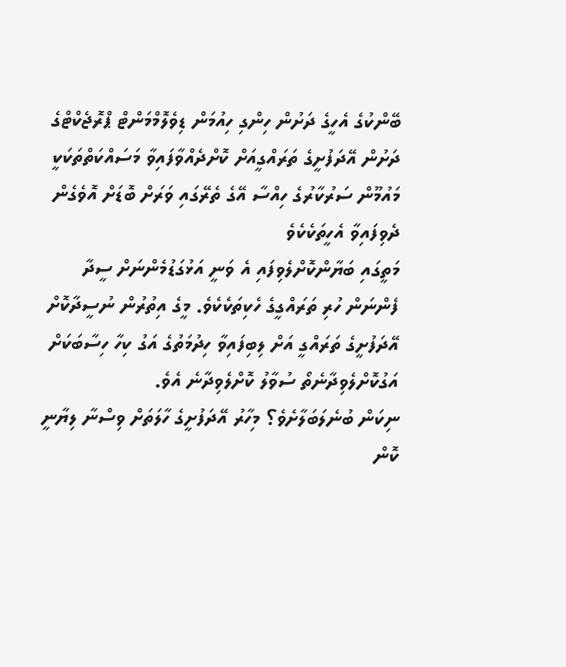ބޭންކުގެ އެހީގެ ދަށުން ހިންގި ހިއުމަން ޑިވެލޮމްމަންޓް ޕްރޮޖެކްޓްގެ ދަށުން އޭދަފުށީގެ ތަރައްގީއަށް ކޮށްދެއްވާފައިވާ މަސައްކަތްތަކަކީ މައުމޫން ސަރުކާރުގެ ހިއްސާ އޭގެ ތެރޭގައި ވަރަށް ބޮޑަށް އޮވެގެން ދެވިފައިވާ އެހީތަކެކެވެ
މަތީގައި ބަޔާންކޮށްލެވިފައި އެ ވަނީ އަޅުގަޑުމެންނަށް ސީދާ ފެންނަން ހުރި ތަރައްގީގެ ހެކިތަކެކެވެ. މީގެ އިތުރުން ނުސީދާކޮށް އޭދަފުށީގެ ތަރައްގީ އަށް ލިބިފައިވާ ހިދުމަތުގެ އަގު ކިހާ ހިސާބަކަށް އަގުކޮށްލެވިދާނެތޯ ސުވާލު ކޮށްލެވިދާނެ އެވެ.
ނިކަން ބުނެލަބަލާށެވެ؟ މިހާރު އޭދަފުށީގެ ހާލަތަށް ވިސްނާ ލިޔާނީ ކޮން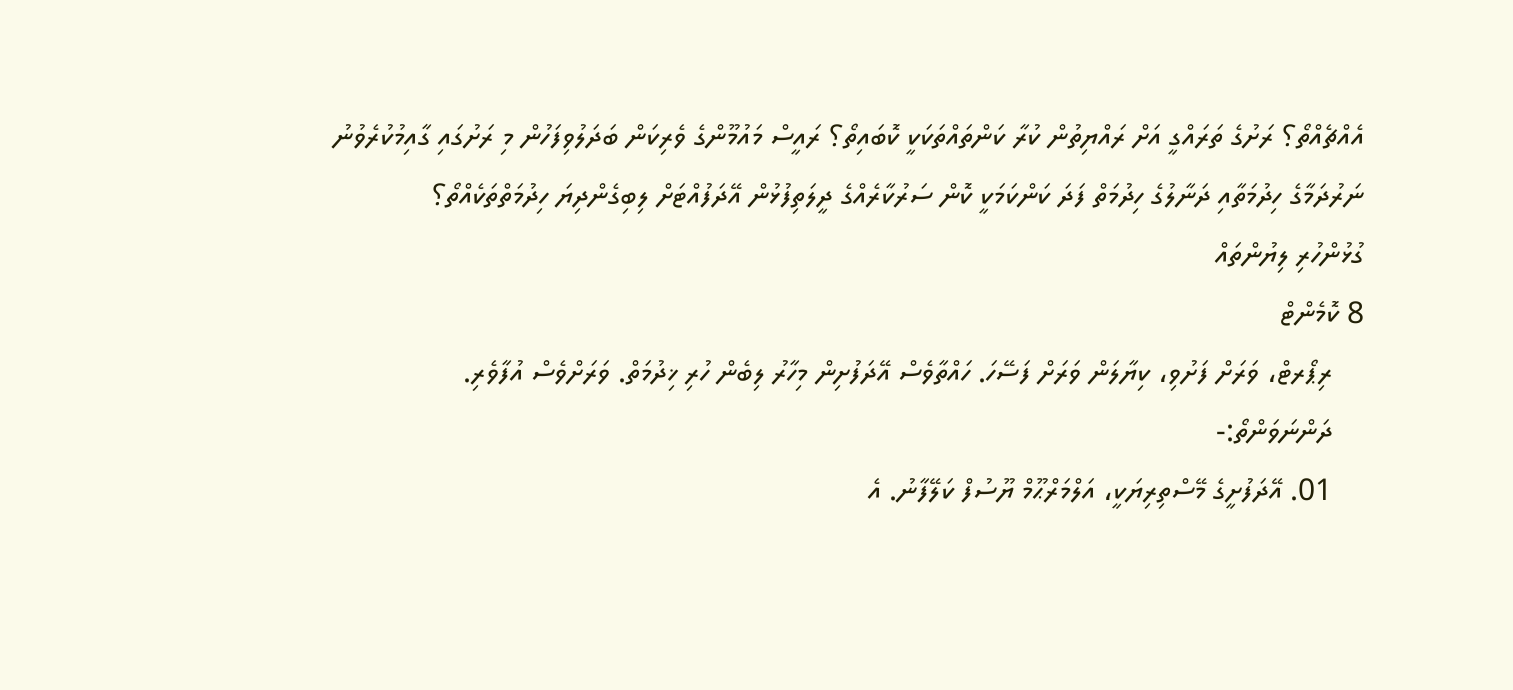އެއްޗެއްތޯ؟ ރަށުގެ ތަރައްގީ އަށް ރައްޔިތުން ކުރާ ކަންތައްތަކަކީ ކޮބައިތޯ؟ ރައީސް މައުމޫންގެ ވެރިކަން ބަދަލުވިފަހުން މި ރަށުގައި ގާއިމުކުރެވުނު ނަރުދަމާގެ ހިދުމަތާއި ދަނާލުގެ ހިދުމަތް ފަދަ ކަންކަމަކީ ކޮން ސަރުކާރެއްގެ ދީލަތިފުޅުން އޭދަފުއްޓަށް ލިބިގެންދިޔަ ހިދުމަތްތަކެއްތޯ؟
ގުޅުންހުރި ލިޔުންތައް
8 ކޮމެންޓް
    ރިޕޯރޓް، ވަރަށް ފަށުވި، ކިޔާލަން ވަރަށް ފަސޭހަ. ހައްތާވެސް އޭދަފުށިން މިހާރު ލިބެން ހުރި ޚިދުމަތް. ވަރަށްވެސް އުފާވެރި.
    ދަންނަވަންތޯ:-
    01. އޭދަފުށީގެ މޭސްތިރިޔަކީ، އަލްމަރްޙޫމް ޔޫސުފް ކަލޭފާނު. އެ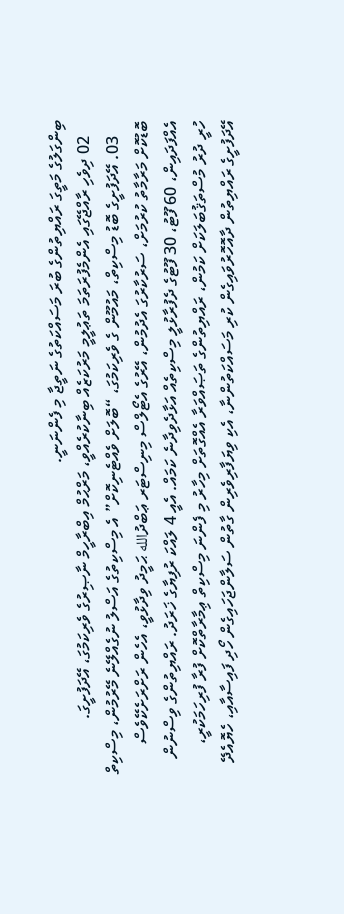ބިންގަލުގެ މަތީގަ ރައްޔިތުންގެ ބުރަ މަސައްކަތުގެ ނަތީޖާ މި ފެންނަނީ.
    02 ދިވެހި ރާއްޖޭގައި އެންމެފުރަތަމަ ތަޢުލީމީ މަރުކަޒެއް ބިނާކުރެއްވީ، މަރްޙުމް އިބްރާހީމް ނާޞިރުގެ ވެރިކަމުގަ، އޭދަފުށީގަ.
    03. އޭދަފުށީގެ ބޮޑު މިސްކިތް، މައުމޫން ގެ ވެރިކަމުގަ، “ބޮލަށް ވެއްޓެނިކޮށް” އެ މިސްކިތުގެ އަސްލު ނުގެއްލޭނެ މޭރުމުން، މިސްކިތް ބޮޑުކޮށް މަރާމާތު ކުރުމަށް، ސަރުކާރުގަ އެދުމުން، އޭރުގެ އެޓޯލްސް މިނިސްޓަރ ޢަބްދުالله ޙަމީދު ވިދާޅުވީ، އެހެން ރަށްރަށެކޭވެސް އެއްފަދައިން، 60 ފޫޓު، 30 ފޫޓުގެ ދެފުރާޅުލީ މިސްކިތެއް އަޅާދެވިދާނެ ކަމައް. އެއީ 4 ލައްކަ ރުފިޔާގެ ޚަރަދު. ރައްޔިތުންގެ ވިސްނުން ހުރީ ދުރު މުސްތަޤުބަލަކަށް ކަމުން، ރައްޔިތުންގެ ތަޞައްވަރާ އެއްގޮތަށް މިހާރު މި ފެންނަ މިސްކިތް ޢިމާރާތްކޮށް ފުރާ ފުރިހަމަކުރީ، އޭދަފުށީގެ ރައްޔިތުން ދާއޮހޮރުވައިގެން ކުރި މަސައްކަތުންނާ، އެކި ވިޔަފާރިވެރިން ގާތުން ސަލާންޖަހައިގެން ހޯދި ފައިސާއާއި، ހެޔޮއެދޭ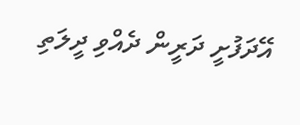އޭދަފުށީ ދަރީން ދެއްވި ދީލަތި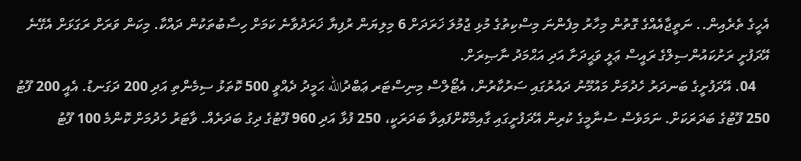އެހީގެ ތެރެއިން.. ނަތީޖާއެއްގެ ގޮތުން މިހާރު މިފެންނަ މިސްކިތުގެ މުޅި ޖުމުލަ ޚަރަދަށް 6 މިލިޔަން ރުފިޔާ ޚަރަދުވާނެ ކަމަށް ހިސާބުތަކުން ދައްކާ. މިކަން ވަރަށް ރަގަޅަށް އެގޭނެ އޭދަފުށީ ރަށުކައުންސިލްގެ ރައީސް ޢަލީ ވަޙީދަށާ އަދި އަޙްމަދު ނާޞިރަށް.
    04. އޭދަފުށީގެ ބަނދަރު ހެދުމަށް މައުމޫނު ދައުރުގައި ސަރުކާރުން، އެޓޯލްސް މިނިސްޓަރ ޢަބްދުالله ޙަމީދު ދެއްވީ 500 ކޮތަޅު ސިމެންތި އަދި 200 ދަގަނޑު. އެއީ 200 ފޫޓު 250 ފޫޓުގެ ބަދަރަކަށް. ނަމަވެސް ސުނާމީގެ ކުރިން އޭދަފުށީގައި ގާއިމްކޮށްފައިވާ ބަދަރަކީ، 250 ފުޅާ އަދި 960 ފޫޓުގެ ދިގު ބަދަރެއް. ވާޓަރު ހެދުމަށް ކޮންމެ 100 ފޫޓު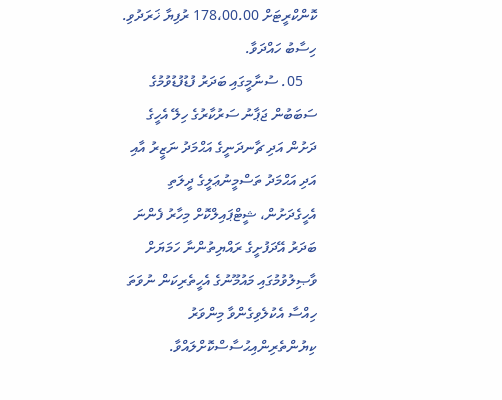ކޮންކްރީޓަށް 178،00.00 ރުފިޔާ ޚަރަދުވި. ހިސާބު ހައްދަވާ.
    05. ސުނާމީގައި ބަދަރު ފުޑުފުޑުވުމުގެ ސަބަބުން ޖަޕާނު ސަރުކާރުގެ ހިލޭ އެހީގެ ދަށުން އަދި ޗާނދަނީގެ އަޙްމަދު ނަޒީރު އާއި އަދި އަޙްމަދު ތަސްމީނުޢަލީގެ ދީލަތި އެހީގެދަށުން، ޝީޓްޕައިލްކޮށް މިހާރު ފެންނަ ބަދަރު އޭދަފުށީގެ ރައްޔިތުންނާ ހަމަޔަށް ވާޞިލުވުމުގައި މައުމޫނުގެ އެހީތެރިކަން ނުވަތަ ހިއްސާ އެކުލެވިގެންވާ މިންވަރު ކިޔުންތެރިންއިޙުސާސްކޮށްލައްވާ.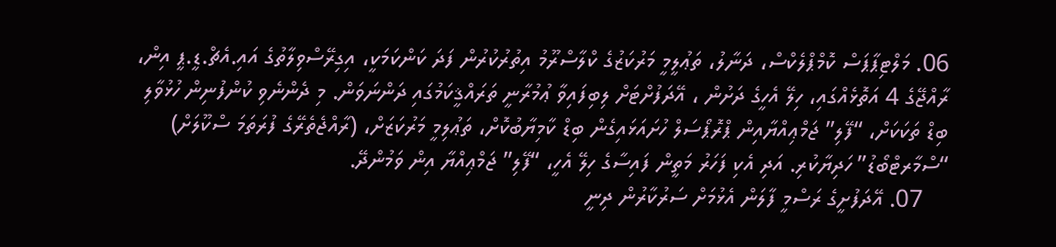06. މަލްޓިޕާޕަސް ކޮމްޕްލެކްސް، ދަނާލު، ތަޢުލީމީ މަރުކަޒުގެ ކްލާސްރޫމު އިތުރުކުރުން ފަދަ ކަންކަމަކީ، އިގިރޭސްވިލާތުގެ އައި.އެޗް.ޑީ.ޕީ އިން، ރާއްޖޭގެ 4 އަތޮޅެއްގައި، ހިލޭ އެހީގެ ދަށުން ، އޭދަފުށްޓަށް ލިބިފައިވާ ޢުމުރާނީ ތަރައްޤީކަމުގައި ދަންނަވަން. މި ދެންނެވި ކުންފުނިން ހުޅުވާލި ބިޑް ތަކަކަށް، “ފޭލި” ޖަމްޢިއްޔާއިން ޕްރޮޕޯސަލް ހުށައަޅައިގެން ބިޑް ކާމިޔާބުކޮށް، ތަޢުލިމީ މަރުކަޒަށް، (ރާއްޖެތެރޭގެ ފުރަތަމަ ސްކޫލަށް) “ސްމާރޓްބޯޑު” ހަދިޔާކުރި. އަދި އެކި ފަހަރު މަތީން ފައިސާގެ ހިލޭ އެހީ، “ފޭލި” ޖަމްޢިއްޔާ އިން ވަމުންދޭ.
    07. އޭދަފުށީގެ ރަސްމީ ފާލަން އެޅުމަށް ސަރުކާރުން ދިނީ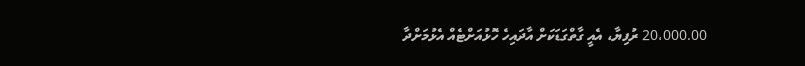20،000.00 ރުފިޔާ، އެއީ ގާތްގަޑަކަށް އާދައިހެ ހޮޅުއަށްޓެއް އެޅުމަށްދާ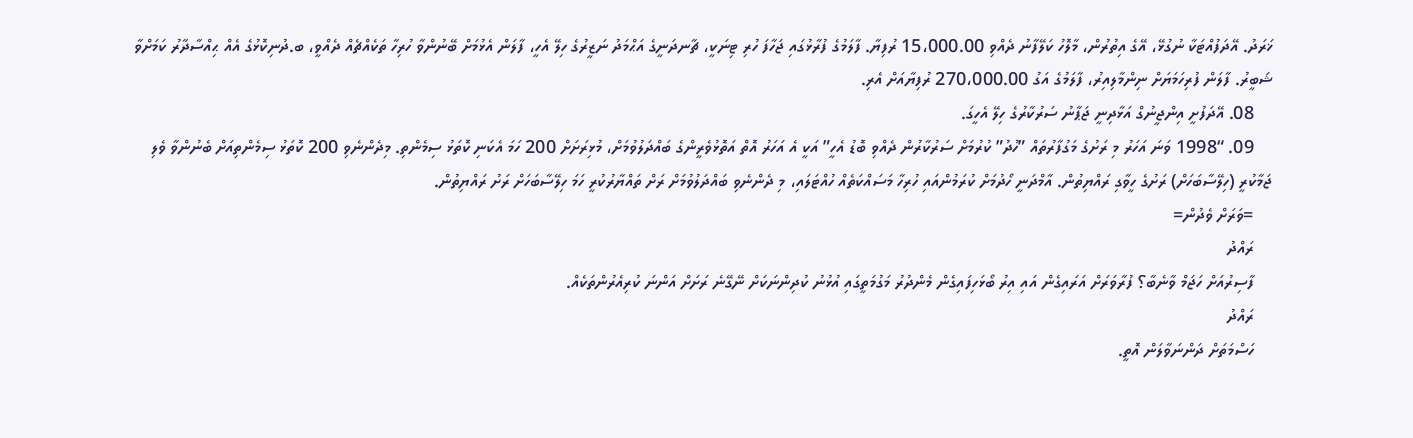ޚަރަދު. އޭދަފުއްޓަކާ ނުގުޅޭ، އޭގެ އިތުރުން، މާލޮހު ކަލޭފާނު ދެއްވި 15،000.00 ރުފިޔާ. ފާލަމުގެ ފުރާޅުގައި ޖަހާފަ ހުރި ޓިނަކީ، ޗާނދަނީގެ އަޙްމަދު ނަޒީރުގެ ހިލޭ އެހީ، ފާލަން އެޅުމަށް ބޭނުންވާ ހުރިހާ ތަކެއްޗެއް ދެއްވީ، ބ.ދުނިކޮޅުގެ އެއް ޙިއްސާދާރު ކަމަށްވާ ޝަބީރު. ފާލަން ފުރިހަމަޔަށް ނިންމާލިއިރު، ފާލަމުގެ އަގު 270،000.00 ރުފިޔާއަށް އެރި.
    08. އޭދަފުށީ އިންޖީނުގް އަޅާދިނީ ޖަޕާނު ސަރުކާރުގެ ހިލޭ އެހީގަ.
    09. “1998 ވަނަ އަހަރު މި ރަށުގެ މަގުފާރުތައް ”ހުދު” ކުރުމަށް ސަރުކާރުން ދެއްވި ބޮޑު އެހީ” އަކީ އެ އަހަރު އޮތް އަތޮޅުވެރީންގެ ބައްދަލުވުމަށް، މުޅިރަށަށް 200 ހަމަ އެކަނި ކޮތަޅު ސިމެންތި. މިދެންނެވި 200 ކޮތަޅު ސިމެންތިއަށް ބެނުންވާ ވެލި ޖަމާކުރީ (ހިލޭސާބަހަށް) ރަށުގެ ހީވާގި ރައްޔިތުން. އާމްދަނީ ހޯދުމަށް ކުރަމުންއައި ހުރިހާ މަސައްކަތެއް ހުއްޓަލައި، މި ދެންނެވި ބައްދަލުވުމަށް ރަށް ތައްޔާރުކުރީ ހަމަ ހިލޭސާބަހަށް ރަށު ރައްޔިތުން.
    =ވަރަށް ވެދުން=
    ރައްދު
    ފާސިރުއަށް ހަޖަމް ވާނެބާ؟ ފުރާވަރަށް އަރައިގެން އައި އިރު ބޯޅަހިފައިގެން މެންދުރު މަގުމަތީގައި އުޅުނު ކުދިންނަކަށް ނޭގޭނެ ރަށަށް އަންނަ ކުރިއެރުންތަކެއް.
    ރައްދު
    ހަސްމަތަށް ދަންނަވާލަން އޮތީ.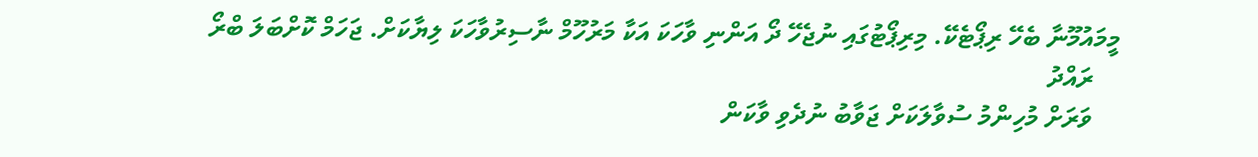މީމައުމޫނާ ބެހޭ ރިޕޯޓެކޭ. މިރިޕޯޓުގައި ނުޖެހޭ ދޯ އަންނި ވާހަކަ އަކާ މަރުހޫމް ނާސިރުވާހަކަ ލިޔާކަށް. ޖަހަމް ކޮށްބަލަ ބްރޯ
    ރައްދު
    ވަރަށް މުހިންމު ސުވާލަކަށް ޖަވާބު ނުދެވި ވާކަން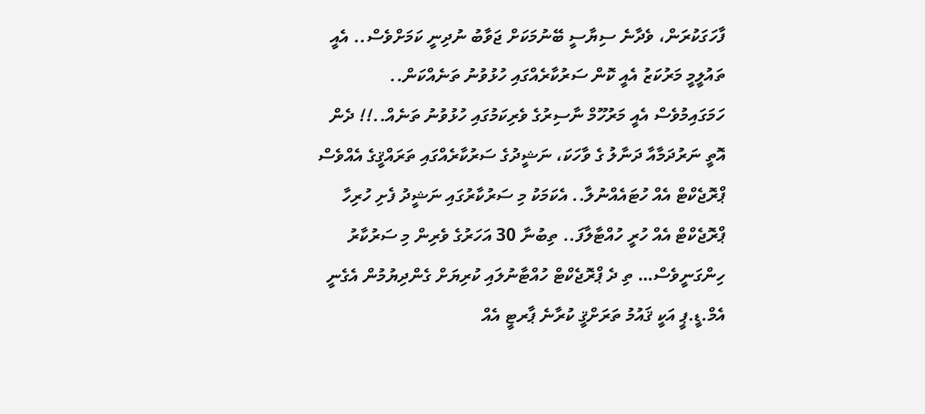ފާހަގަކުރަން، ވެދާނެ ސިޔާސީ ބޭނުމަކަށް ޖަވާބު ނުދިނީ ކަމަށްވެސް.. އެއީ ތައުލީމީ މަރުކަޒު އެއީ ކޮން ސަރުކާރެއްގައި ހުޅުވުނު ތަނެއްކަން.. ހަމަގައިމުވެސް އެއީ މަރުހޫމް ނާސިރުގެ ވެރިކަމުގައި ހުޅުވުނު ތަނެއް..!! ދެން އޮތީ ނަރުދަމާއާ ދަނާލު ގެ ވާހަކަ، ނަޝީދުގެ ސަރުކާރެއްގައި ތަރައްޤީގެ އެއްވެސް ޕްރޮޖެކްޓް އެއް ހުޓައެއްނުލާ.. އެކަމަކު މި ސަރުކާރުގައި ނަޝީދު ފެށި ހުރިހާ ޕްރޮޖެކްޓް އެއް ހުރީ ހުއްޓާލާފަ.. ތިބުނާ 30 އަހަރުގެ ވެރިން މި ސަރުކާރު ހިންގަނީވެސް… ތި ދެ ޕްރޮޖެކްޓް ހުއްޓާނުލައި ކުރިޔަށް ގެންދިޔުމުން އެގެނީ އެމް.ޑީ.ޕީ އަކީ ޤައުމު ތަރަށްޤީ ކުރާނެ ޕާރޓީ އެއް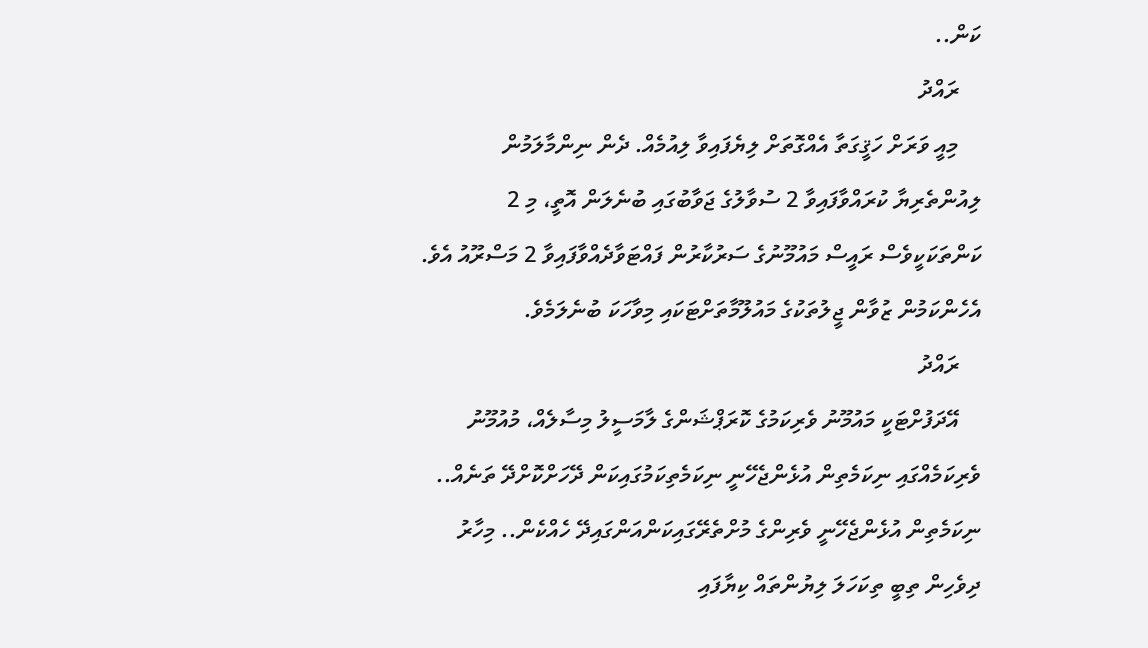ކަން..
    ރައްދު
    މިއީ ވަރަށް ހަޤީގަތާ އެއްގޮތަށް ލިޔެފައިވާ ލިއުމެއް. ދެން ނިންމާލަމުން ލިއުންތެރިޔާ ކުރައްވާފައިވާ 2 ސުވާލުގެ ޖަވާބުގައި ބުނެލަން އޮތީ، މި 2 ކަންތަކަކީވެސް ރައީސް މައުމޫނުގެ ސަރުކާރުން ފައްޓަވާދެއްވާފައިވާ 2 މަސްރޫއު އެވެ. އެހެންކަމުން ޒުވާން ޖީލުތަކުގެ މައުލޫމާތަށްޓަކައި މިވާހަކަ ބުނެލަމެވެ.
    ރައްދު
    އޭދަފުށްޓަކީ މައުމޫނު ވެރިކަމުގެ ކޮރަޕްޝަންގެ ލާމަސީލު މިސާލެއް، މުއުމޫނު ވެރިކަމެއްގައި ނިކަމެތިން އުޅެންޖެހޭނީ ނިކަމެތިކަމުގައިކަން ދޭހަށްކޮށްދޭ ތަނެއް.. ނިކަމެތިން އުޅެންޖެހޭނީ ވެރިންގެ މުށްތެރޭގައިކަންއަންގައިދޭ ހެއްކެން.. މިހާރު ދިވެހިން ތިބީ ތިކަހަލަ ލިޔުންތައް ކިޔާފައި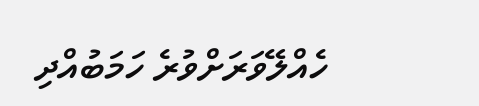ހެއްލޭވަރަށްވުރެ ހަމަބުއްދި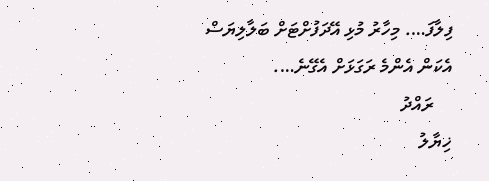ފިލާފަ…. މިހާރު މުޅި އޭދަފުށްޓަށް ބަލާލިޔަސް އެކަން އެންމެ ރަގަޅަށް އެގޭނެ….
    ރައްދު
ޚިޔާލު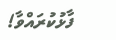ފާޅުކުރައްވާ!